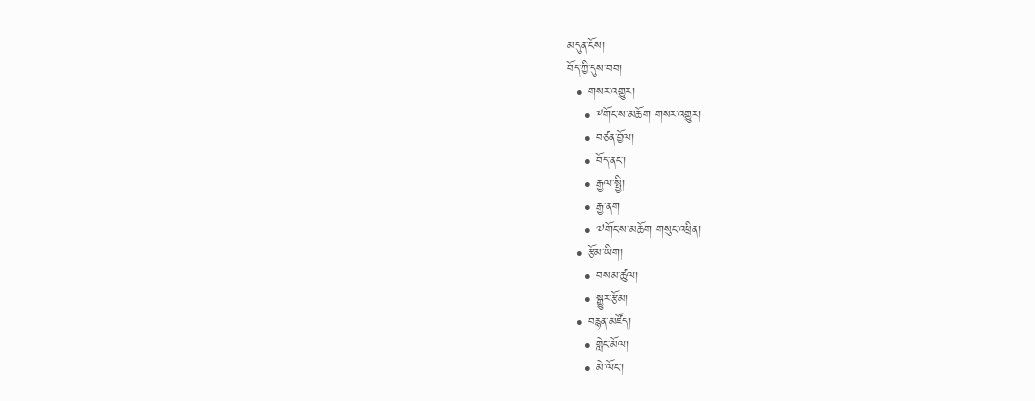མདུན་ངོས།
བོད་ཀྱི་དུས་བབ།
  • གསར་འགྱུར།
    • ༸གོང་ས་མཆོག གསར་འགྱུར།
    • བཙན་བྱོལ།
    • བོད་ནང་།
    • རྒྱལ་སྤྱི།
    • རྒྱ་ནག
    • ༧གོང་ས་མཆོག གསུང་འཕྲིན།
  • རྩོམ་ཡིག།
    • བསམ་ཚུལ།
    • སྒྱུར་རྩོམ།
  • བརྙན་མཛོད།
    • གླེང་མོལ།
    • མེ་ལོང་།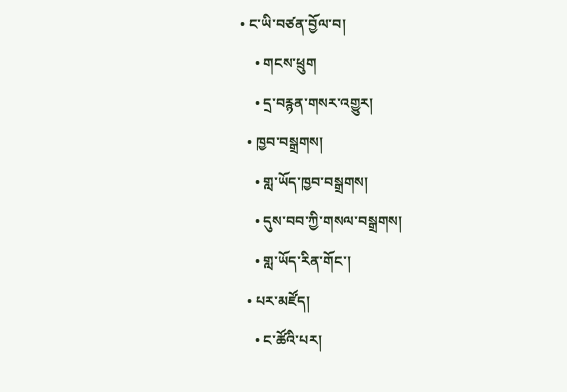• ང་ཡི་བཙན་བྱོལ་བ།
    • གངས་ཕྲུག
    • དྲ་བརྙན་གསར་འགྱུར།
  • ཁྱབ་བསྒྲགས།
    • གླ་ཡོད་ཁྱབ་བསྒྲགས།
    • དུས་བབ་ཀྱི་གསལ་བསྒྲགས།
    • གླ་ཡོད་རིན་གོང་།
  • པར་མཛོད།
    • ང་ཚོའི་པར།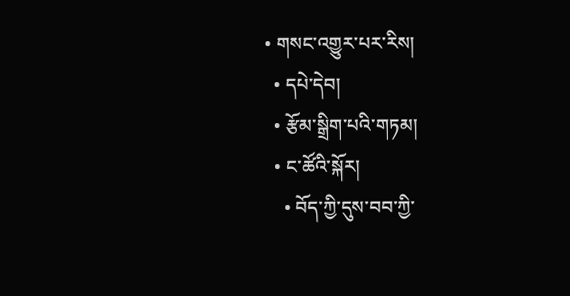• གསང་འགྱུར་པར་རིས།
  • དཔེ་དེབ།
  • རྩོམ་སྒྲིག་པའི་གཏམ།
  • ང་ཚོའི་སྐོར།
    • བོད་ཀྱི་དུས་བབ་ཀྱི་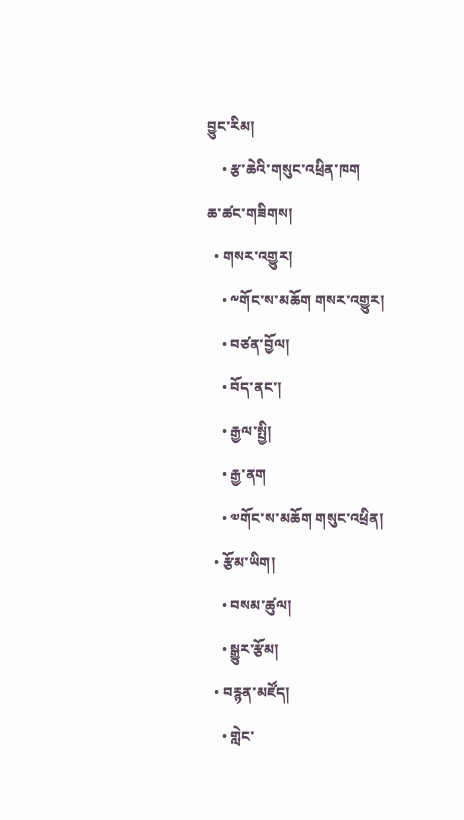བྱུང་རིམ།
    • རྩ་ཆེའི་གསུང་འཕྲིན་ཁག
ཆ་ཚང་གཟིགས།
  • གསར་འགྱུར།
    • ༸གོང་ས་མཆོག གསར་འགྱུར།
    • བཙན་བྱོལ།
    • བོད་ནང་།
    • རྒྱལ་སྤྱི།
    • རྒྱ་ནག
    • ༧གོང་ས་མཆོག གསུང་འཕྲིན།
  • རྩོམ་ཡིག།
    • བསམ་ཚུལ།
    • སྒྱུར་རྩོམ།
  • བརྙན་མཛོད།
    • གླེང་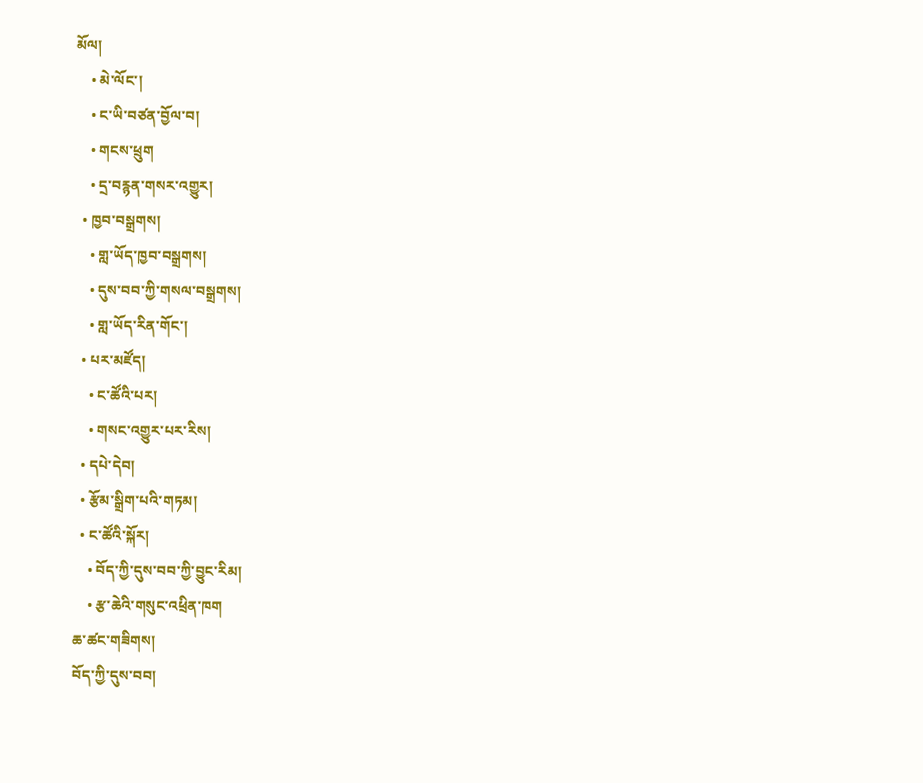མོལ།
    • མེ་ལོང་།
    • ང་ཡི་བཙན་བྱོལ་བ།
    • གངས་ཕྲུག
    • དྲ་བརྙན་གསར་འགྱུར།
  • ཁྱབ་བསྒྲགས།
    • གླ་ཡོད་ཁྱབ་བསྒྲགས།
    • དུས་བབ་ཀྱི་གསལ་བསྒྲགས།
    • གླ་ཡོད་རིན་གོང་།
  • པར་མཛོད།
    • ང་ཚོའི་པར།
    • གསང་འགྱུར་པར་རིས།
  • དཔེ་དེབ།
  • རྩོམ་སྒྲིག་པའི་གཏམ།
  • ང་ཚོའི་སྐོར།
    • བོད་ཀྱི་དུས་བབ་ཀྱི་བྱུང་རིམ།
    • རྩ་ཆེའི་གསུང་འཕྲིན་ཁག
ཆ་ཚང་གཟིགས།
བོད་ཀྱི་དུས་བབ།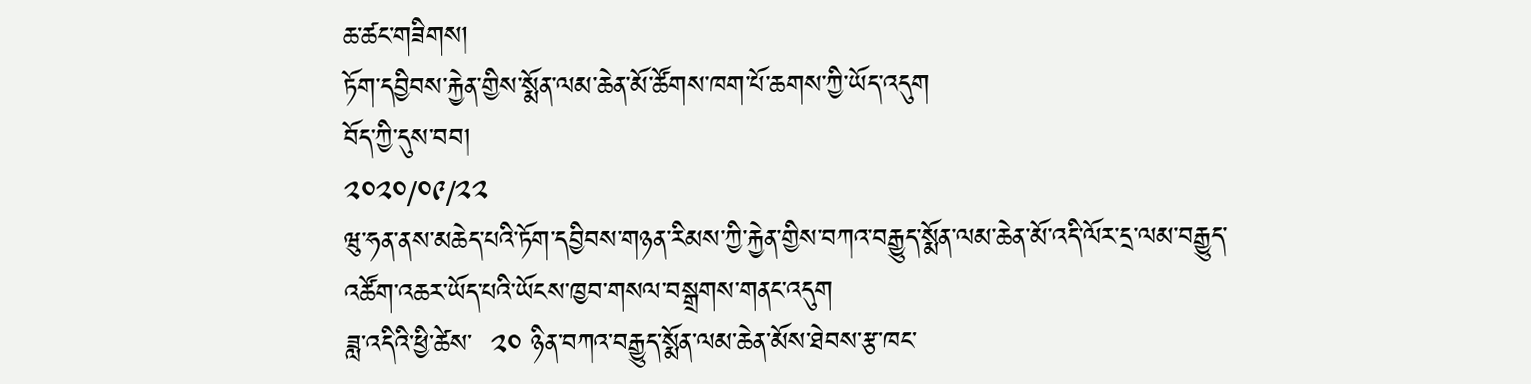ཆ་ཚང་གཟིགས།
ཏོག་དབྱིབས་རྐྱེན་གྱིས་སྨོན་ལམ་ཆེན་མོ་ཚོགས་ཁག་པོ་ཆགས་ཀྱི་ཡོད་འདུག
བོད་ཀྱི་དུས་བབ།
༢༠༢༠/༠༩/༢༢
ཝུ་ཧན་ནས་མཆེད་པའི་ཏོག་དབྱིབས་གཉན་རིམས་ཀྱི་རྐྱེན་གྱིས་བཀའ་བརྒྱུད་སྨོན་ལམ་ཆེན་མོ་འདི་ལོར་དྲ་ལམ་བརྒྱུད་འཚོག་འཆར་ཡོད་པའི་ཡོངས་ཁྱབ་གསལ་བསྒྲགས་གནང་འདུག
ཟླ་འདིའི་ཕྱི་ཚེས་  ༢༠ ཉིན་བཀའ་བརྒྱུད་སྨོན་ལམ་ཆེན་མོས་ཐེབས་རྩ་ཁང་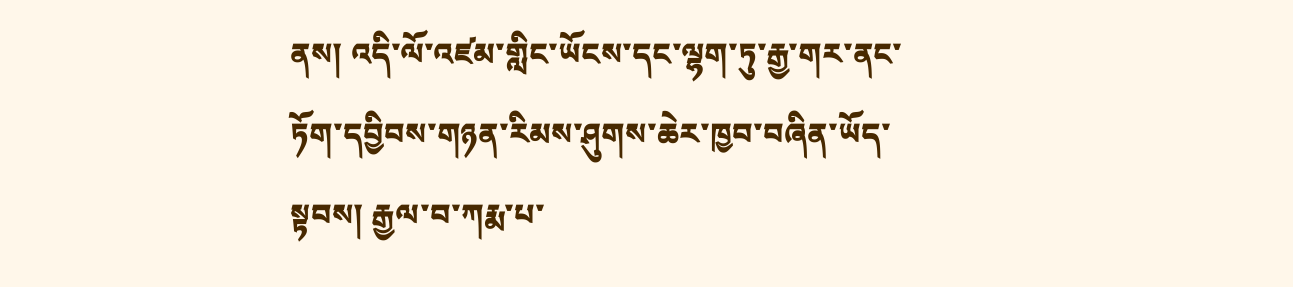ནས། འདི་ལོ་འཛམ་གླིང་ཡོངས་དང་ལྷག་ཏུ་རྒྱ་གར་ནང་ཏོག་དབྱིབས་གཉན་རིམས་ཤུགས་ཆེར་ཁྱབ་བཞིན་ཡོད་སྟབས། རྒྱལ་བ་ཀརྨ་པ་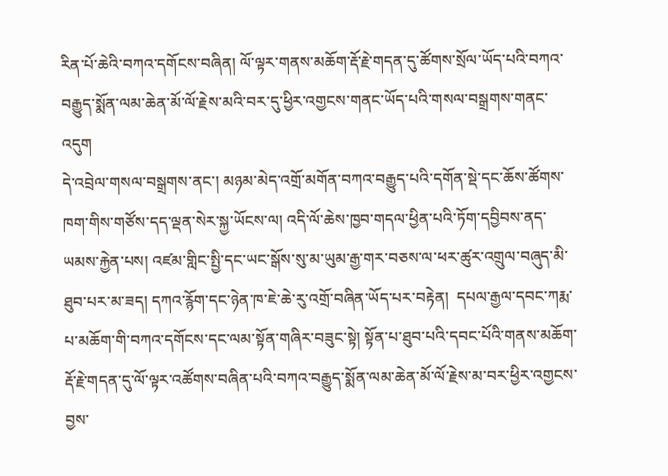རིན་པོ་ཆེའི་བཀའ་དགོངས་བཞིན། ལོ་ལྟར་གནས་མཆོག་རྡོ་རྗེ་གདན་དུ་ཚོགས་སྲོལ་ཡོད་པའི་བཀའ་བརྒྱུད་སྨོན་ལམ་ཆེན་མོ་ལོ་རྗེས་མའི་བར་དུ་ཕྱིར་འགྱངས་གནང་ཡོད་པའི་གསལ་བསྒྲགས་གནང་འདུག
དེ་འབྲེལ་གསལ་བསྒྲགས་ནང་། མཉམ་མེད་འགྲོ་མགོན་བཀའ་བརྒྱུད་པའི་དགོན་སྡེ་དང་ཆོས་ཚོགས་ཁག་གིས་གཙོས་དད་ལྡན་སེར་སྐྱ་ཡོངས་ལ། འདི་ལོ་ཆེས་ཁྱབ་གདལ་ཕྱིན་པའི་ཏོག་དབྱིབས་ནད་ཡམས་རྐྱེན་པས། འཛམ་གླིང་སྤྱི་དང་ཡང་སྒོས་སུ་མ་ཡུམ་རྒྱ་གར་བཅས་ལ་ཕར་ཚུར་འགྲུལ་བཞུད་མི་ཐུབ་པར་མ་ཟད། དཀའ་རྙོག་དང་ཉེན་ཁ་ཇེ་ཆེ་རུ་འགྲོ་བཞིན་ཡོད་པར་བརྟེན།  དཔལ་རྒྱལ་དབང་ཀརྨ་པ་མཆོག་གི་བཀའ་དགོངས་དང་ལམ་སྟོན་གཞིར་བཟུང་སྟེ། སྟོན་པ་ཐུབ་པའི་དབང་པོའི་གནས་མཆོག་རྡོ་རྗེ་གདན་དུ་ལོ་ལྟར་འཚོགས་བཞིན་པའི་བཀའ་བརྒྱུད་སྨོན་ལམ་ཆེན་མོ་ལོ་རྗེས་མ་བར་ཕྱིར་འགྱངས་བྱས་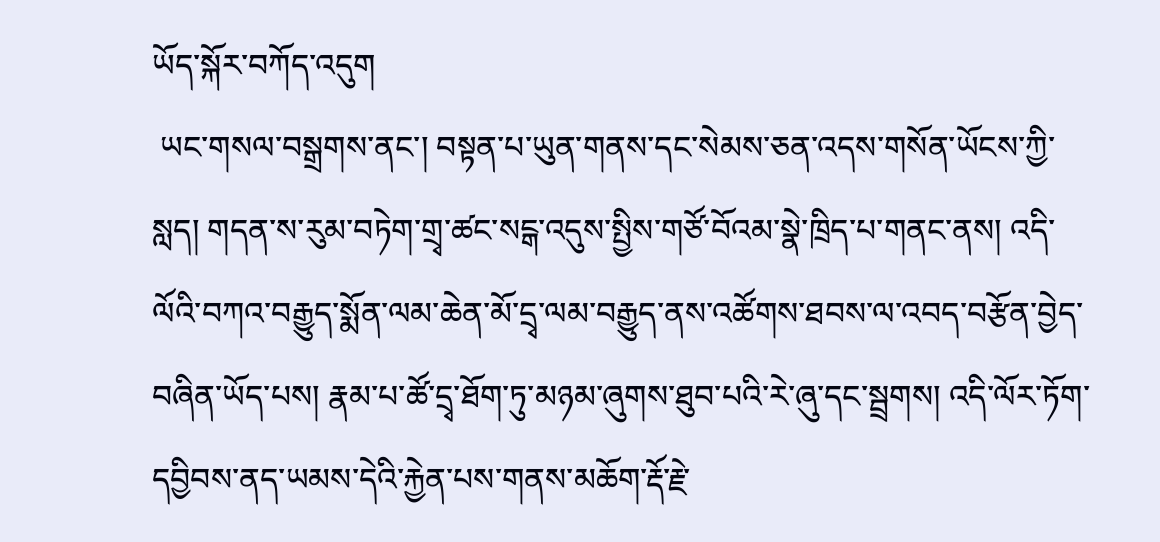ཡོད་སྐོར་བཀོད་འདུག
 ཡང་གསལ་བསྒྲགས་ནང་། བསྟན་པ་ཡུན་གནས་དང་སེམས་ཅན་འདས་གསོན་ཡོངས་ཀྱི་སླད། གདན་ས་རུམ་བཏེག་གྲྭ་ཚང་སངྒ་འདུས་སྤྱིས་གཙོ་བོའམ་སྣེ་ཁྲིད་པ་གནང་ནས། འདི་ལོའི་བཀའ་བརྒྱུད་སྨོན་ལམ་ཆེན་མོ་དྲྭ་ལམ་བརྒྱུད་ནས་འཚོགས་ཐབས་ལ་འབད་བརྩོན་བྱེད་བཞིན་ཡོད་པས། རྣམ་པ་ཚོ་དྲྭ་ཐོག་ཏུ་མཉམ་ཞུགས་ཐུབ་པའི་རེ་ཞུ་དང་སྦྲགས། འདི་ལོར་ཏོག་དབྱིབས་ནད་ཡམས་དེའི་རྐྱེན་པས་གནས་མཆོག་རྡོ་རྗེ་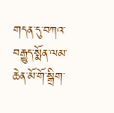གདན་དུ་བཀའ་བརྒྱུད་སྨོན་ལམ་ཆེན་མོ་གོ་སྒྲིག་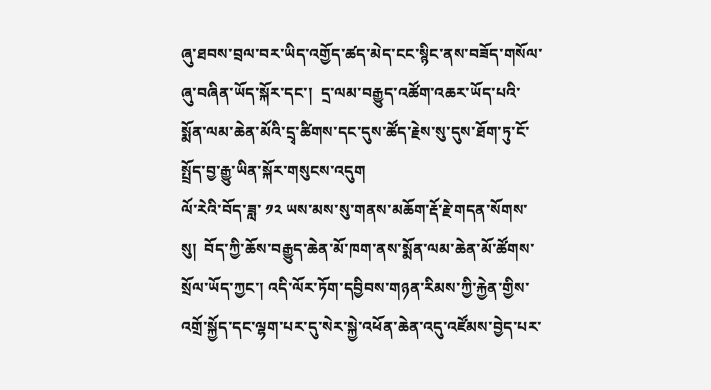ཞུ་ཐབས་བྲལ་བར་ཡིད་འགྱོད་ཚད་མེད་ངང་སྙིང་ནས་བཟོད་གསོལ་ཞུ་བཞིན་ཡོད་སྐོར་དང་།  དྲ་ལམ་བརྒྱུད་འཚོག་འཆར་ཡོད་པའི་སྨོན་ལམ་ཆེན་མོའི་དྲྭ་ཚིགས་དང་དུས་ཚོད་རྗེས་སུ་དུས་ཐོག་ཏུ་ངོ་སྤྲོད་བྱ་རྒྱུ་ཡིན་སྐོར་གསུངས་འདུག
ལོ་རེའི་བོད་ཟླ་ ༡༢ ཡས་མས་སུ་གནས་མཆོག་རྡོ་རྗེ་གདན་སོགས་སུ།  བོད་ཀྱི་ཆོས་བརྒྱུད་ཆེན་མོ་ཁག་ནས་སྨོན་ལམ་ཆེན་མོ་ཚོགས་སྲོལ་ཡོད་ཀྱང་། འདི་ལོར་ཏོག་དབྱིབས་གཉན་རིམས་ཀྱི་རྐྱེན་གྱིས་འགྲོ་སྐྱོད་དང་ལྷག་པར་དུ་སེར་སྐྱེ་འཕོན་ཆེན་འདུ་འཛོམས་བྱེད་པར་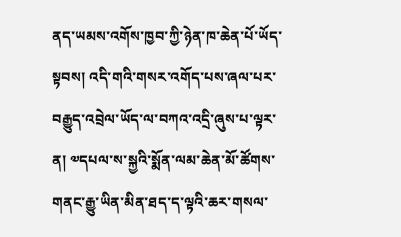ནད་ཡམས་འགོས་ཁྱབ་ཀྱི་ཉེན་ཁ་ཆེན་པོ་ཡོད་སྟབས། འདི་གའི་གསར་འགོད་པས་ཞལ་པར་བརྒྱུད་འབྲེལ་ཡོད་ལ་བཀའ་འདྲི་ཞུས་པ་ལྟར་ན། ༧དཔལ་ས་སྐྱའི་སྨོན་ལམ་ཆེན་མོ་ཚོགས་གནང་རྒྱུ་ཡིན་མིན་ཐད་ད་ལྟའི་ཆར་གསལ་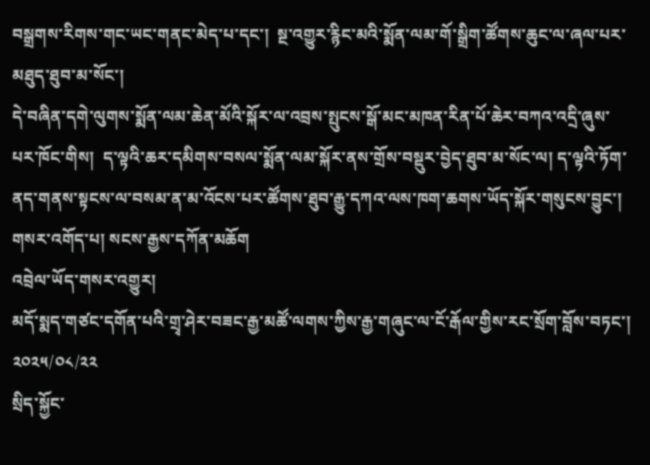བསྒྲགས་རིགས་གང་ཡང་གནང་མེད་པ་དང་།  སྔ་འགྱུར་རྙིང་མའི་སྨོན་ལམ་གོ་སྒྲིག་ཚོགས་ཆུང་ལ་ཞལ་པར་མཐུད་ཐུབ་མ་སོང་།
དེ་བཞིན་དགེ་ལུགས་སྨོན་ལམ་ཆེན་མོའི་སྐོར་ལ་འབྲས་སྤུངས་སྒོ་མང་མཁན་རིན་པོ་ཆེར་བཀའ་འདྲི་ཞུས་པར་ཁོང་གིས།  ད་ལྟའི་ཆར་དམིགས་བསལ་སྨོན་ལམ་སྐོར་ནས་གྲོས་བསྡུར་བྱེད་ཐུབ་མ་སོང་ལ། ད་ལྟའི་ཏོག་ནད་གནས་སྟངས་ལ་བསམ་ན་མ་འོངས་པར་ཚོགས་ཐུབ་རྒྱུ་དཀའ་ལས་ཁག་ཆགས་ཡོད་སྐོར་གསུངས་བྱུང་།
གསར་འགོད་པ། སངས་རྒྱས་དཀོན་མཆོག
འབྲེལ་ཡོད་གསར་འགྱུར།
མདོ་སྨད་གཙང་དགོན་པའི་གྲྭ་ཤེར་བཟང་རྒྱ་མཚོ་ལགས་ཀྱིས་རྒྱ་གཞུང་ལ་ངོ་རྒོལ་གྱིས་རང་སྲོག་བློས་བཏང་།
༢༠༢༥/༠༨/༢༢
སྲིད་སྐྱོང་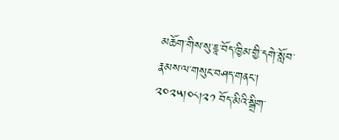མཆོག་གིས་སུ་ཇཱ་བོད་ཁྱིམ་གྱི་དགེ་སློབ་རྣམས་ལ་གསུང་བཤད་གནང་། ༢༠༢༥།༠༨།༢༡ བོད་མིའི་སྒྲིག་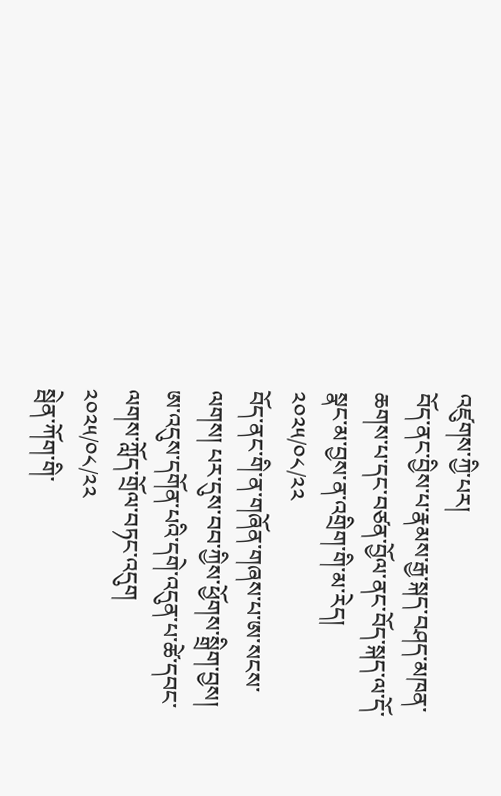འཛུགས་ཀྱི་པར།
བོད་ནང་བྱིས་པ་རྣམས་རྒྱ་སྐད་བཤད་མཁན་ཆགས་པ་དང་བཙན་བྱོལ་ནང་བོད་སྐད་ལ་དོ་སྣང་མ་བྱས་ན་འགྲིག་གི་མ་རེད།
༢༠༢༥/༠༨/༢༢
བོད་ནང་གི་ན་གཞོན་གཞས་པ་ཨ་སངས་ལགས། པར་དུས་བབ་ཀྱིས་ཕྱོགས་སྒྲིག་བྱས།
ཨ་འདུས་དགོན་པའི་དགེ་འདུན་པ་ཚེ་དབང་ལགས་ཀློད་གྲོལ་བཏང་འདུག
༢༠༢༥/༠༨/༢༢
སྦེན་ཀོག་གི་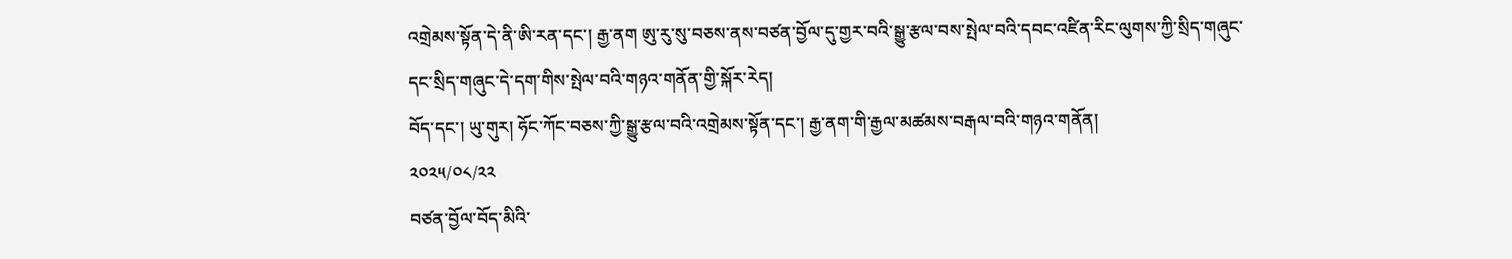འགྲེམས་སྟོན་དེ་ནི་ཨི་རན་དང་། རྒྱ་ནག ཨུ་རུ་སུ་བཅས་ནས་བཙན་བྱོལ་དུ་གྱར་བའི་སྒྱུ་རྩལ་བས་སྤེལ་བའི་དབང་འཛིན་རིང་ལུགས་ཀྱི་སྲིད་གཞུང་དང་སྲིད་གཞུང་དེ་དག་གིས་སྤེལ་བའི་གཉའ་གནོན་གྱི་སྐོར་རེད།
བོད་དང་། ཡུ་གུར། ཧོང་ཀོང་བཅས་ཀྱི་སྒྱུ་རྩལ་བའི་འགྲེམས་སྟོན་དང་། རྒྱ་ནག་གི་རྒྱལ་མཚམས་བརྒལ་བའི་གཉའ་གནོན།
༢༠༢༥/༠༨/༢༢
བཙན་བྱོལ་བོད་མིའི་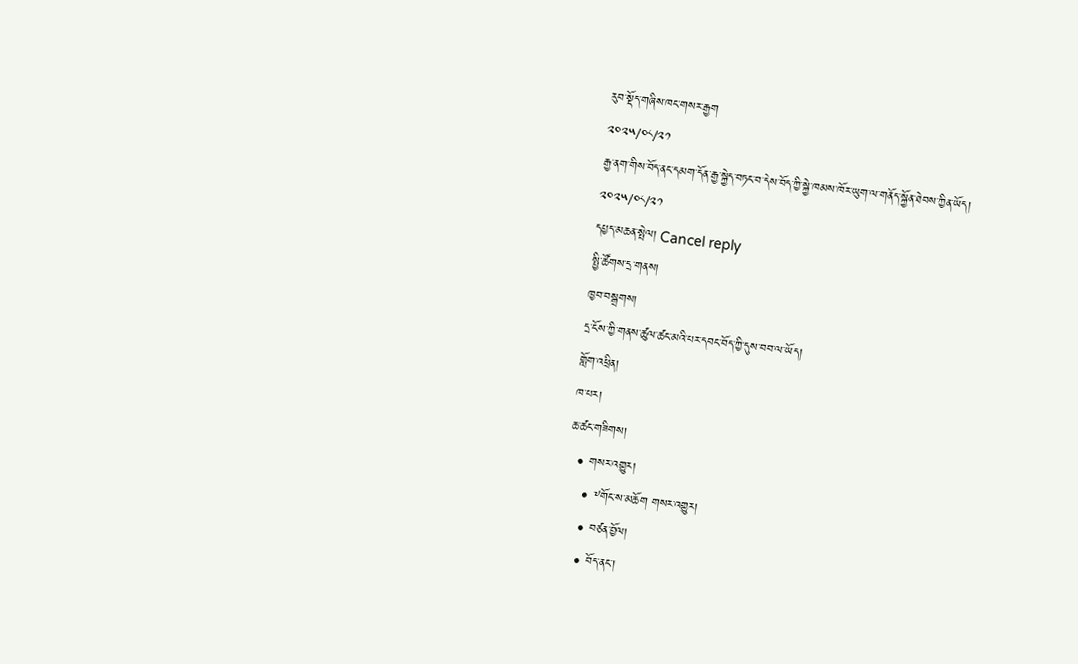རུབ་སྡོད་གཞིས་ཁང་གསར་རྒྱག
༢༠༢༥/༠༨/༢༡
རྒྱ་ནག་གིས་བོད་ནང་དམག་དོན་རྒྱ་སྐྱེད་བཏང་བ་དེས་བོད་ཀྱི་སྐྱེ་ཁམས་ཁོར་ཡུག་ལ་གནོད་སྐྱོན་ཐེབས་ཀྱིན་ཡོད།
༢༠༢༥/༠༨/༢༡
དཔྱད་མཆན་སྤེལ། Cancel reply
སྤྱི་ཚོགས་དྲ་གནས།
ཁྱབ་བསྒྲགས།
དྲ་ངོས་ཀྱི་གནས་ཚུལ་ཚང་མའི་པར་དབང་བོད་ཀྱི་དུས་བབ་ལ་ཡོད།
གློག་འཕྲིན།
ཁ་པར།
ཆ་ཚང་གཟིགས།
  • གསར་འགྱུར།
    • ༸གོང་ས་མཆོག གསར་འགྱུར།
    • བཙན་བྱོལ།
    • བོད་ནང་།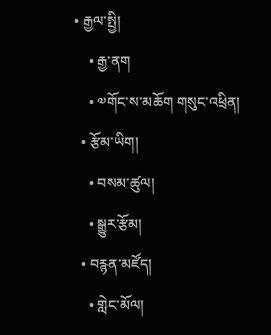• རྒྱལ་སྤྱི།
    • རྒྱ་ནག
    • ༧གོང་ས་མཆོག གསུང་འཕྲིན།
  • རྩོམ་ཡིག།
    • བསམ་ཚུལ།
    • སྒྱུར་རྩོམ།
  • བརྙན་མཛོད།
    • གླེང་མོལ།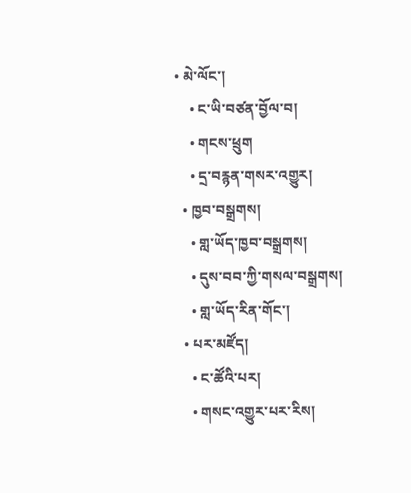• མེ་ལོང་།
    • ང་ཡི་བཙན་བྱོལ་བ།
    • གངས་ཕྲུག
    • དྲ་བརྙན་གསར་འགྱུར།
  • ཁྱབ་བསྒྲགས།
    • གླ་ཡོད་ཁྱབ་བསྒྲགས།
    • དུས་བབ་ཀྱི་གསལ་བསྒྲགས།
    • གླ་ཡོད་རིན་གོང་།
  • པར་མཛོད།
    • ང་ཚོའི་པར།
    • གསང་འགྱུར་པར་རིས།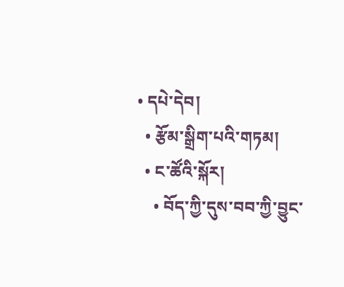• དཔེ་དེབ།
  • རྩོམ་སྒྲིག་པའི་གཏམ།
  • ང་ཚོའི་སྐོར།
    • བོད་ཀྱི་དུས་བབ་ཀྱི་བྱུང་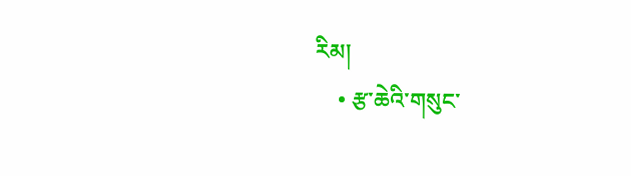རིམ།
    • རྩ་ཆེའི་གསུང་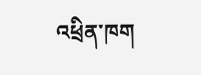འཕྲིན་ཁག